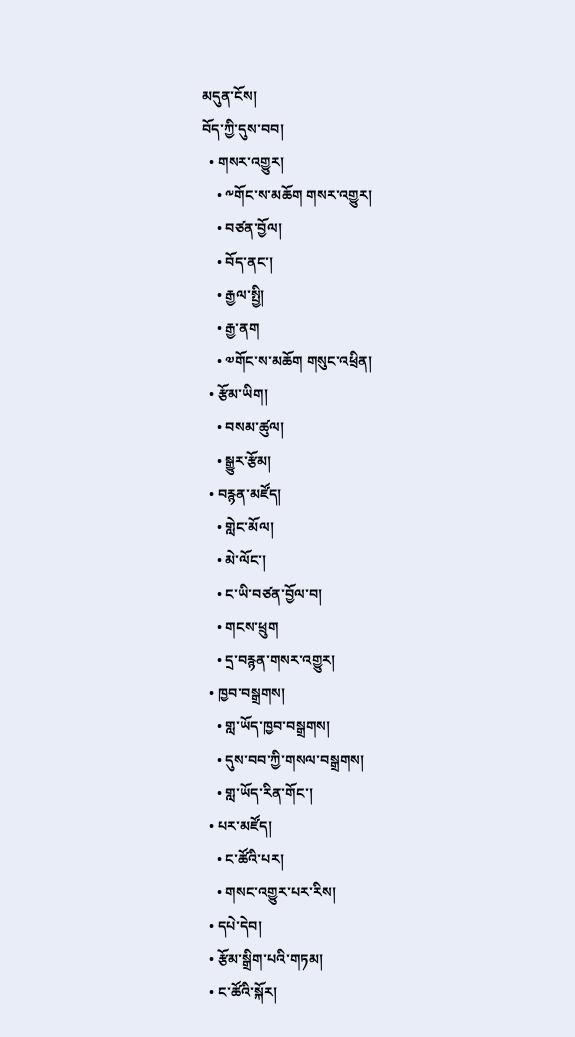མདུན་ངོས།
བོད་ཀྱི་དུས་བབ།
  • གསར་འགྱུར།
    • ༸གོང་ས་མཆོག གསར་འགྱུར།
    • བཙན་བྱོལ།
    • བོད་ནང་།
    • རྒྱལ་སྤྱི།
    • རྒྱ་ནག
    • ༧གོང་ས་མཆོག གསུང་འཕྲིན།
  • རྩོམ་ཡིག།
    • བསམ་ཚུལ།
    • སྒྱུར་རྩོམ།
  • བརྙན་མཛོད།
    • གླེང་མོལ།
    • མེ་ལོང་།
    • ང་ཡི་བཙན་བྱོལ་བ།
    • གངས་ཕྲུག
    • དྲ་བརྙན་གསར་འགྱུར།
  • ཁྱབ་བསྒྲགས།
    • གླ་ཡོད་ཁྱབ་བསྒྲགས།
    • དུས་བབ་ཀྱི་གསལ་བསྒྲགས།
    • གླ་ཡོད་རིན་གོང་།
  • པར་མཛོད།
    • ང་ཚོའི་པར།
    • གསང་འགྱུར་པར་རིས།
  • དཔེ་དེབ།
  • རྩོམ་སྒྲིག་པའི་གཏམ།
  • ང་ཚོའི་སྐོར།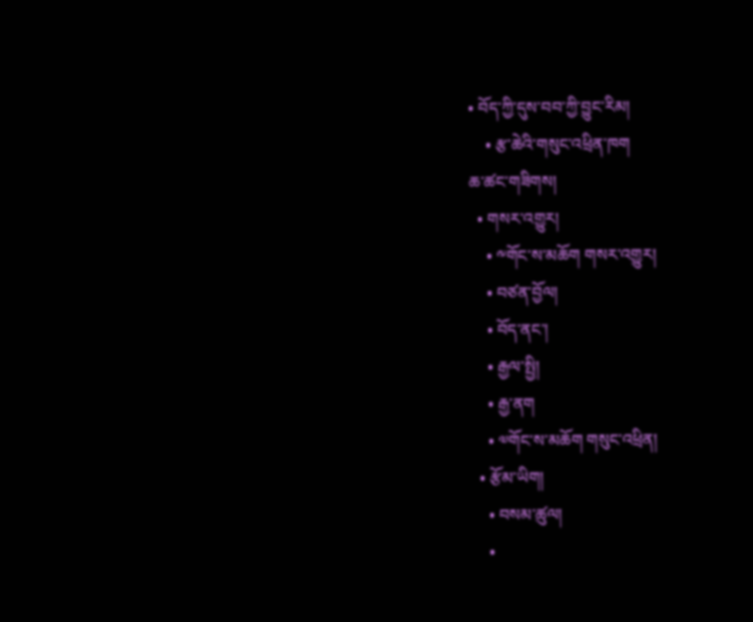• བོད་ཀྱི་དུས་བབ་ཀྱི་བྱུང་རིམ།
    • རྩ་ཆེའི་གསུང་འཕྲིན་ཁག
ཆ་ཚང་གཟིགས།
  • གསར་འགྱུར།
    • ༸གོང་ས་མཆོག གསར་འགྱུར།
    • བཙན་བྱོལ།
    • བོད་ནང་།
    • རྒྱལ་སྤྱི།
    • རྒྱ་ནག
    • ༧གོང་ས་མཆོག གསུང་འཕྲིན།
  • རྩོམ་ཡིག།
    • བསམ་ཚུལ།
    •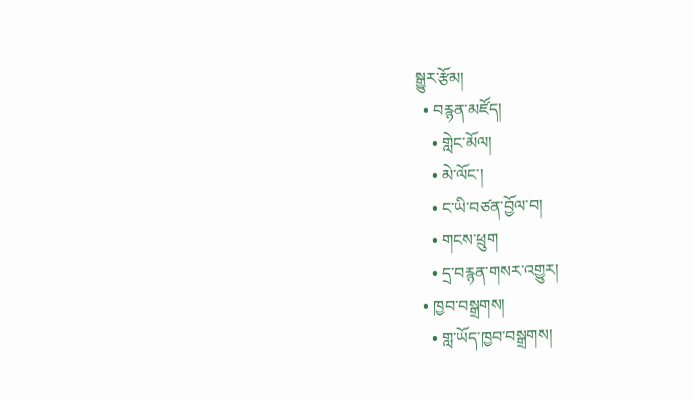སྒྱུར་རྩོམ།
  • བརྙན་མཛོད།
    • གླེང་མོལ།
    • མེ་ལོང་།
    • ང་ཡི་བཙན་བྱོལ་བ།
    • གངས་ཕྲུག
    • དྲ་བརྙན་གསར་འགྱུར།
  • ཁྱབ་བསྒྲགས།
    • གླ་ཡོད་ཁྱབ་བསྒྲགས།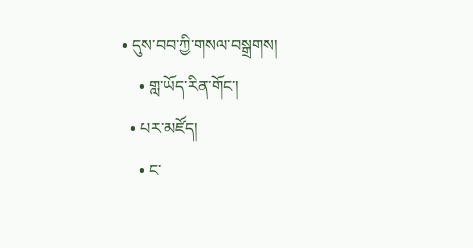• དུས་བབ་ཀྱི་གསལ་བསྒྲགས།
    • གླ་ཡོད་རིན་གོང་།
  • པར་མཛོད།
    • ང་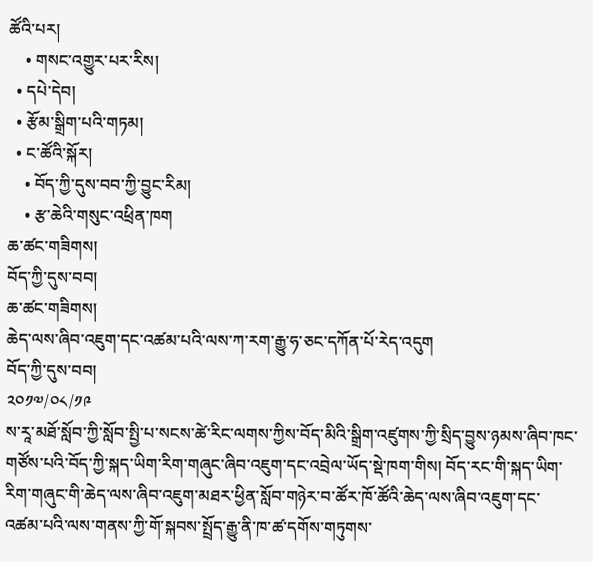ཚོའི་པར།
    • གསང་འགྱུར་པར་རིས།
  • དཔེ་དེབ།
  • རྩོམ་སྒྲིག་པའི་གཏམ།
  • ང་ཚོའི་སྐོར།
    • བོད་ཀྱི་དུས་བབ་ཀྱི་བྱུང་རིམ།
    • རྩ་ཆེའི་གསུང་འཕྲིན་ཁག
ཆ་ཚང་གཟིགས།
བོད་ཀྱི་དུས་བབ།
ཆ་ཚང་གཟིགས།
ཆེད་ལས་ཞིབ་འཇུག་དང་འཚམ་པའི་ལས་ཀ་རག་རྒྱུ་ཧ་ཅང་དཀོན་པོ་རེད་འདུག
བོད་ཀྱི་དུས་བབ།
༢༠༡༧/༠༨/༡༩
ས་རཱ་མཐོ་སློབ་ཀྱི་སློབ་སྤྱི་པ་སངས་ཚེ་རིང་ལགས་ཀྱིས་བོད་མིའི་སྒྲིག་འཛུགས་ཀྱི་སྲིད་བྱུས་ཉམས་ཞིབ་ཁང་གཙོས་པའི་བོད་ཀྱི་སྐད་ཡིག་རིག་གཞུང་ཞིབ་འཇུག་དང་འབྲེལ་ཡོད་སྡེ་ཁག་གིས། བོད་རང་གི་སྐད་ཡིག་རིག་གཞུང་གི་ཆེད་ལས་ཞིབ་འཇུག་མཐར་ཕྱིན་སློབ་གཉེར་བ་ཚོར་ཁོ་ཚོའི་ཆེད་ལས་ཞིབ་འཇུག་དང་འཚམ་པའི་ལས་གནས་ཀྱི་གོ་སྐབས་སྤྲོད་རྒྱུ་ནི་ཁ་ཚ་དགོས་གཏུགས་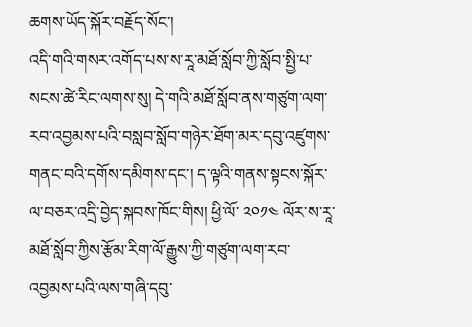ཆགས་ཡོད་སྐོར་བརྗོད་སོང་།
འདི་གའི་གསར་འགོད་པས་ས་རཱ་མཐོ་སློབ་ཀྱི་སློབ་སྤྱི་པ་སངས་ཚེ་རིང་ལགས་སུ། དེ་གའི་མཐོ་སློབ་ནས་གཙུག་ལག་རབ་འབྱམས་པའི་བསླབ་སློབ་གཉེར་ཐོག་མར་དབུ་འཛུགས་གནང་བའི་དགོས་དམིགས་དང་། ད་ལྟའི་གནས་སྟངས་སྐོར་ལ་བཅར་འདྲི་བྱེད་སྐབས་ཁོང་གིས། ཕྱི་ལོ་ ༢༠༡༤ ལོར་ས་རཱ་མཐོ་སློབ་ཀྱིས་རྩོམ་རིག་ལོ་རྒྱུས་ཀྱི་གཙུག་ལག་རབ་འབྱམས་པའི་ལས་གཞི་དབུ་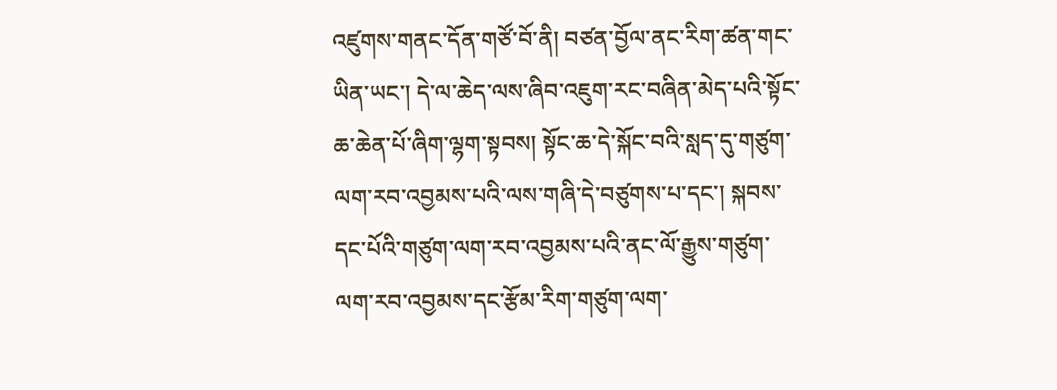འཛུགས་གནང་དོན་གཙོ་བོ་ནི། བཙན་བྱོལ་ནང་རིག་ཚན་གང་ཡིན་ཡང་། དེ་ལ་ཆེད་ལས་ཞིབ་འཇུག་རང་བཞིན་མེད་པའི་སྟོང་ཆ་ཆེན་པོ་ཞིག་ལྷག་སྟབས། སྟོང་ཆ་དེ་སྐོང་བའི་སླད་དུ་གཙུག་ལག་རབ་འབྱམས་པའི་ལས་གཞི་དེ་བཙུགས་པ་དང་། སྐབས་དང་པོའི་གཙུག་ལག་རབ་འབྱམས་པའི་ནང་ལོ་རྒྱུས་གཙུག་ལག་རབ་འབྱམས་དང་རྩོམ་རིག་གཙུག་ལག་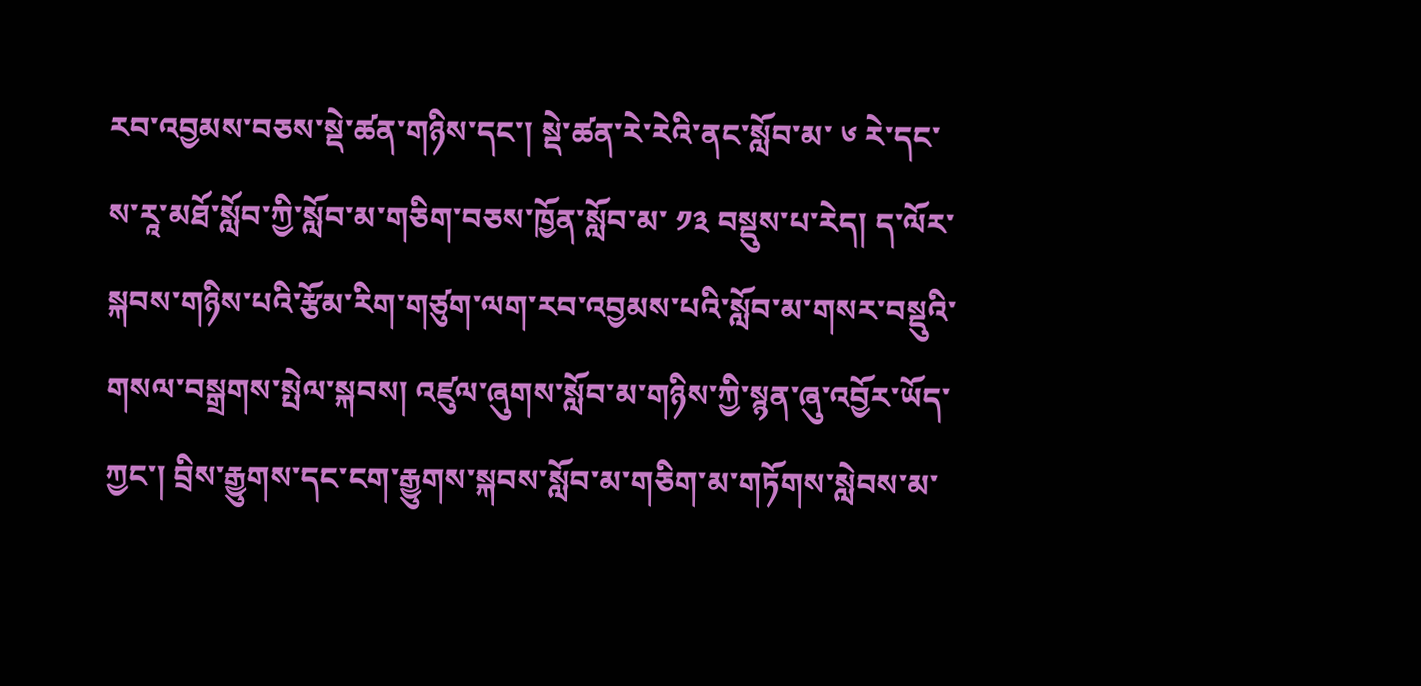རབ་འབྱམས་བཅས་སྡེ་ཚན་གཉིས་དང་། སྡེ་ཚན་རེ་རེའི་ནང་སློབ་མ་ ༦ རེ་དང་ས་རཱ་མཐོ་སློབ་ཀྱི་སློབ་མ་གཅིག་བཅས་ཁྱོན་སློབ་མ་ ༡༣ བསྡུས་པ་རེད། ད་ལོར་སྐབས་གཉིས་པའི་རྩོམ་རིག་གཙུག་ལག་རབ་འབྱམས་པའི་སློབ་མ་གསར་བསྡུའི་གསལ་བསྒྲགས་སྤེལ་སྐབས། འཛུལ་ཞུགས་སློབ་མ་གཉིས་ཀྱི་སྙན་ཞུ་འབྱོར་ཡོད་ཀྱང་། བྲིས་རྒྱུགས་དང་ངག་རྒྱུགས་སྐབས་སློབ་མ་གཅིག་མ་གཏོགས་སླེབས་མ་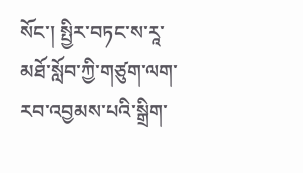སོང་། སྤྱིར་བཏང་ས་རཱ་མཐོ་སློབ་ཀྱི་གཙུག་ལག་རབ་འབྱམས་པའི་སྒྲིག་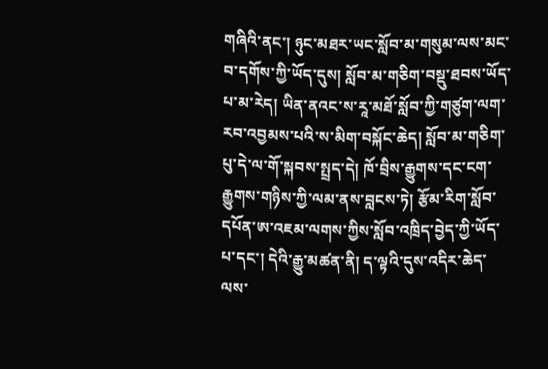གཞིའི་ནང་། ཉུང་མཐར་ཡང་སློབ་མ་གསུམ་ལས་མང་བ་དགོས་ཀྱི་ཡོད་དུས། སློབ་མ་གཅིག་བསྡུ་ཐབས་ཡོད་པ་མ་རེད། ཡིན་ནའང་ས་རཱ་མཐོ་སློབ་ཀྱི་གཙུག་ལག་རབ་འབྱམས་པའི་ས་མིག་བསྐོང་ཆེད། སློབ་མ་གཅིག་པུ་དེ་ལ་གོ་སྐབས་སྤྲད་དེ། ཁོ་བྲིས་རྒྱུགས་དང་ངག་རྒྱུགས་གཉིས་ཀྱི་ལམ་ནས་བླངས་ཏེ། རྩོམ་རིག་སློབ་དཔོན་ཨ་འཇམ་ལགས་ཀྱིས་སློབ་འཁྲིད་བྱེད་ཀྱི་ཡོད་པ་དང་། དེའི་རྒྱུ་མཚན་ནི། ད་ལྟའི་དུས་འདིར་ཆེད་ལས་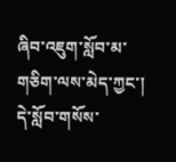ཞིབ་འཇུག་སློབ་མ་གཅིག་ལས་མེད་ཀྱང་། དེ་སློབ་གསོས་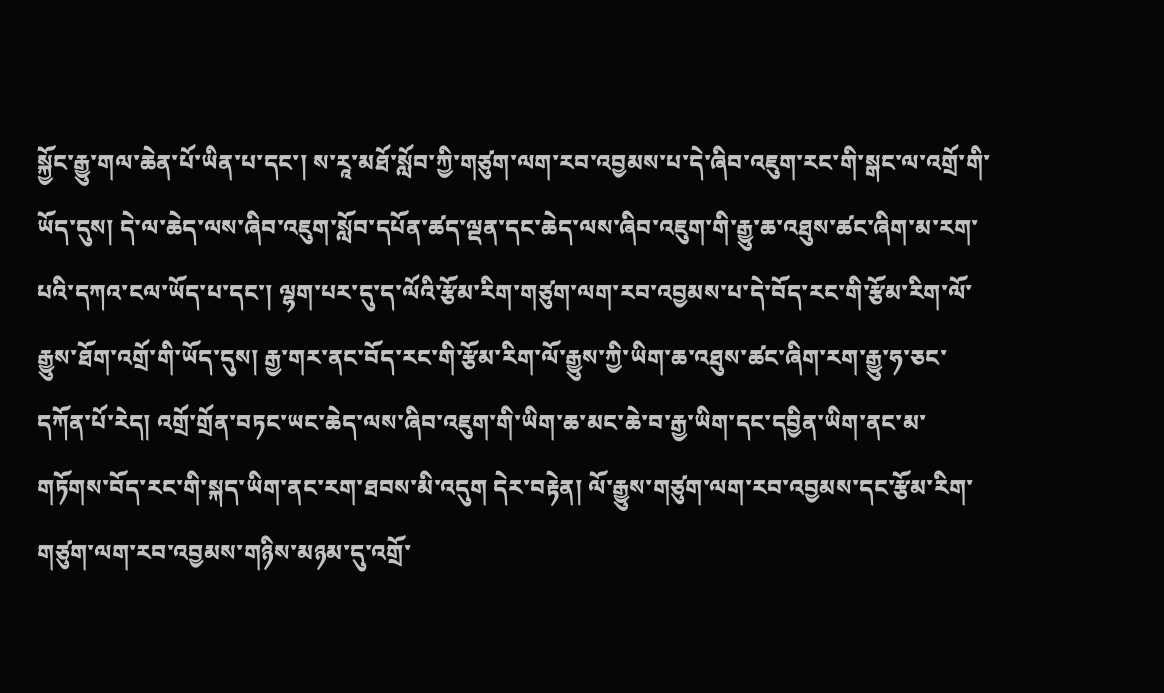སྐྱོང་རྒྱུ་གལ་ཆེན་པོ་ཡིན་པ་དང་། ས་རཱ་མཐོ་སློབ་ཀྱི་གཙུག་ལག་རབ་འབྱམས་པ་དེ་ཞིབ་འཇུག་རང་གི་སྒང་ལ་འགྲོ་གི་ཡོད་དུས། དེ་ལ་ཆེད་ལས་ཞིབ་འཇུག་སློབ་དཔོན་ཚད་ལྡན་དང་ཆེད་ལས་ཞིབ་འཇུག་གི་རྒྱུ་ཆ་འཐུས་ཚང་ཞིག་མ་རག་པའི་དཀའ་ངལ་ཡོད་པ་དང་། ལྷག་པར་དུ་ད་ལོའི་རྩོམ་རིག་གཙུག་ལག་རབ་འབྱམས་པ་དེ་བོད་རང་གི་རྩོམ་རིག་ལོ་རྒྱུས་ཐོག་འགྲོ་གི་ཡོད་དུས། རྒྱ་གར་ནང་བོད་རང་གི་རྩོམ་རིག་ལོ་རྒྱུས་ཀྱི་ཡིག་ཆ་འཐུས་ཚང་ཞིག་རག་རྒྱུ་ཧ་ཅང་དཀོན་པོ་རེད། འགྲོ་གྲོན་བཏང་ཡང་ཆེད་ལས་ཞིབ་འཇུག་གི་ཡིག་ཆ་མང་ཆེ་བ་རྒྱ་ཡིག་དང་དབྱིན་ཡིག་ནང་མ་གཏོགས་བོད་རང་གི་སྐད་ཡིག་ནང་རག་ཐབས་མི་འདུག དེར་བརྟེན། ལོ་རྒྱུས་གཙུག་ལག་རབ་འབྱམས་དང་རྩོམ་རིག་གཙུག་ལག་རབ་འབྱམས་གཉིས་མཉམ་དུ་འགྲོ་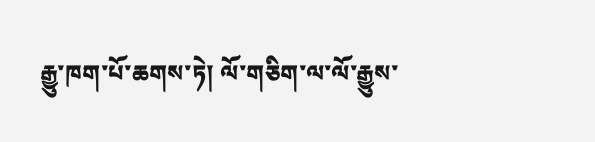རྒྱུ་ཁག་པོ་ཆགས་ཏེ། ལོ་གཅིག་ལ་ལོ་རྒྱུས་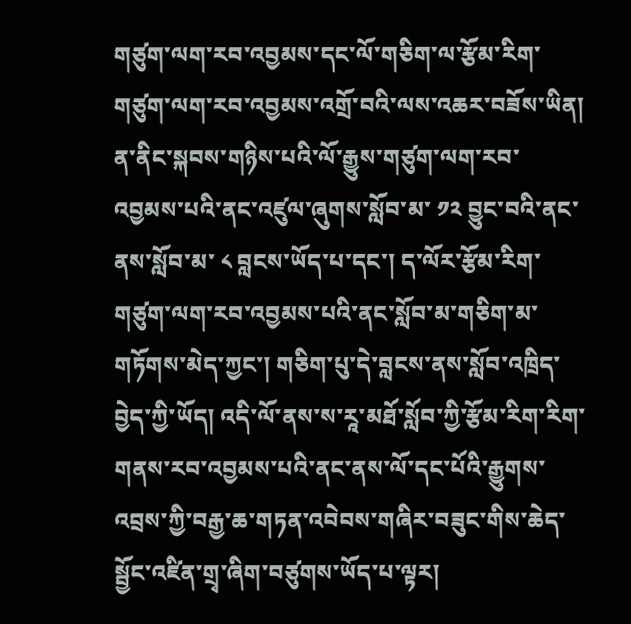གཙུག་ལག་རབ་འབྱམས་དང་ལོ་གཅིག་ལ་རྩོམ་རིག་གཙུག་ལག་རབ་འབྱམས་འགྲོ་བའི་ལས་འཆར་བཟོས་ཡིན། ན་ནིང་སྐབས་གཉིས་པའི་ལོ་རྒྱུས་གཙུག་ལག་རབ་འབྱམས་པའི་ནང་འཛུལ་ཞུགས་སློབ་མ་ ༡༢ བྱུང་བའི་ནང་ནས་སློབ་མ་ ༨ བླངས་ཡོད་པ་དང་། ད་ལོར་རྩོམ་རིག་གཙུག་ལག་རབ་འབྱམས་པའི་ནང་སློབ་མ་གཅིག་མ་གཏོགས་མེད་ཀྱང་། གཅིག་པུ་དེ་བླངས་ནས་སློབ་འཁྲིད་བྱེད་ཀྱི་ཡོད། འདི་ལོ་ནས་ས་རཱ་མཐོ་སློབ་ཀྱི་རྩོམ་རིག་རིག་གནས་རབ་འབྱམས་པའི་ནང་ནས་ལོ་དང་པོའི་རྒྱུགས་འབྲས་ཀྱི་བརྒྱ་ཆ་གཏན་འབེབས་གཞིར་བཟུང་གིས་ཆེད་སྦྱོང་འཛིན་གྲྭ་ཞིག་བཙུགས་ཡོད་པ་ལྟར།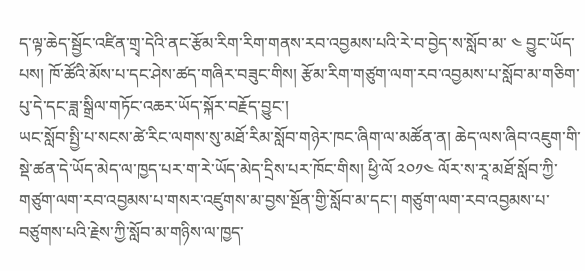ད་ལྟ་ཆེད་སྦྱོང་འཛིན་གྲྭ་དེའི་ནང་རྩོམ་རིག་རིག་གནས་རབ་འབྱམས་པའི་རེ་བ་བྱེད་ས་སློབ་མ་ ༤ བྱུང་ཡོད་པས། ཁོ་ཚོའི་མོས་པ་དང་ཤེས་ཚད་གཞིར་བཟུང་གིས། རྩོམ་རིག་གཙུག་ལག་རབ་འབྱམས་པ་སློབ་མ་གཅིག་པུ་དེ་དང་ཟླ་སྒྲིལ་གཏོང་འཆར་ཡོད་སྐོར་བརྗོད་བྱུང་།
ཡང་སློབ་སྤྱི་པ་སངས་ཚེ་རིང་ལགས་སུ་མཐོ་རིམ་སློབ་གཉེར་ཁང་ཞིག་ལ་མཚོན་ན། ཆེད་ལས་ཞིབ་འཇུག་གི་སྡེ་ཚན་དེ་ཡོད་མེད་ལ་ཁྱད་པར་ག་རེ་ཡོད་མེད་དྲིས་པར་ཁོང་གིས། ཕྱི་ལོ ༢༠༡༤ ལོར་ས་རཱ་མཐོ་སློབ་ཀྱི་གཙུག་ལག་རབ་འབྱམས་པ་གསར་འཛུགས་མ་བྱས་སྔོན་གྱི་སློབ་མ་དང་། གཙུག་ལག་རབ་འབྱམས་པ་བཙུགས་པའི་རྗེས་ཀྱི་སློབ་མ་གཉིས་ལ་ཁྱད་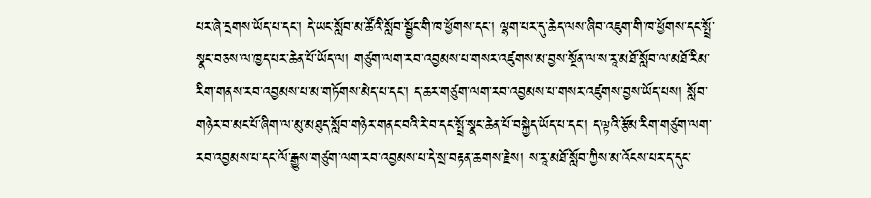པར་ཞེ་དྲགས་ཡོད་པ་དང་། དེ་ཡང་སློབ་མ་ཚོའི་སློབ་སྦྱོང་གི་ཁ་ཕྱོགས་དང་། ལྷག་པར་དུ་ཆེད་ལས་ཞིབ་འཇུག་གི་ཁ་ཕྱོགས་དང་སྤྲོ་སྣང་བཅས་ལ་ཁྱད་པར་ཆེན་པོ་ཡོད་ལ། གཙུག་ལག་རབ་འབྱམས་པ་གསར་འཛུགས་མ་བྱས་སྔོན་ལ་ས་རཱ་མཐོ་སློབ་ལ་མཐོ་རིམ་རིག་གནས་རབ་འབྱམས་པ་མ་གཏོགས་མེད་པ་དང་། ད་ཆར་གཙུག་ལག་རབ་འབྱམས་པ་གསར་འཛུགས་བྱས་ཡོད་པས། སློབ་གཉེར་བ་མང་པོ་ཞིག་ལ་མུ་མཐུད་སློབ་གཉེར་གནང་བའི་རེ་བ་དང་སྤྲོ་སྣང་ཆེན་པོ་བསྐྱེད་ཡོད་པ་དང་། ད་ལྟའི་རྩོམ་རིག་གཙུག་ལག་རབ་འབྱམས་པ་དང་ལོ་རྒྱུས་གཙུག་ལག་རབ་འབྱམས་པ་དེ་སྲ་བརྟན་ཆགས་རྗེས། ས་རཱ་མཐོ་སློབ་ཀྱིས་མ་འོངས་པར་ད་དུང་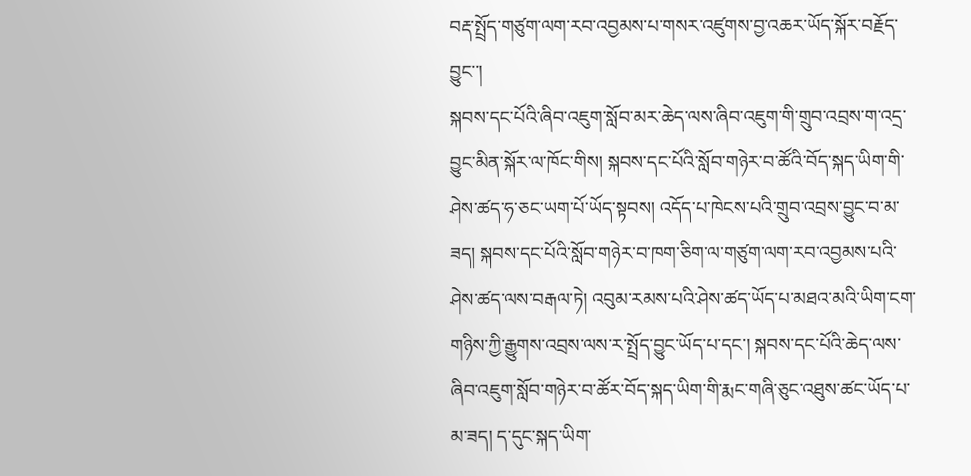བརྡ་སྤྲོད་གཙུག་ལག་རབ་འབྱམས་པ་གསར་འཛུགས་བྱ་འཆར་ཡོད་སྐོར་བརྗོད་བྱུང་་།
སྐབས་དང་པོའི་ཞིབ་འཇུག་སློབ་མར་ཆེད་ལས་ཞིབ་འཇུག་གི་གྲུབ་འབྲས་ག་འདྲ་བྱུང་མིན་སྐོར་ལ་ཁོང་གིས། སྐབས་དང་པོའི་སློབ་གཉེར་བ་ཚོའི་བོད་སྐད་ཡིག་གི་ཤེས་ཚད་ཧ་ཅང་ཡག་པོ་ཡོད་སྟབས། འདོད་པ་ཁེངས་པའི་གྲུབ་འབྲས་བྱུང་བ་མ་ཟད། སྐབས་དང་པོའི་སློབ་གཉེར་བ་ཁག་ཅིག་ལ་གཙུག་ལག་རབ་འབྱམས་པའི་ཤེས་ཚད་ལས་བརྒལ་ཏེ། འབུམ་རམས་པའི་ཤེས་ཚད་ཡོད་པ་མཐའ་མའི་ཡིག་ངག་གཉིས་ཀྱི་རྒྱུགས་འབྲས་ལས་ར་སྤྲོད་བྱུང་ཡོད་པ་དང་། སྐབས་དང་པོའི་ཆེད་ལས་ཞིབ་འཇུག་སློབ་གཉེར་བ་ཚོར་བོད་སྐད་ཡིག་གི་རྨང་གཞི་ཅུང་འཐུས་ཚང་ཡོད་པ་མ་ཟད། ད་དུང་སྐད་ཡིག་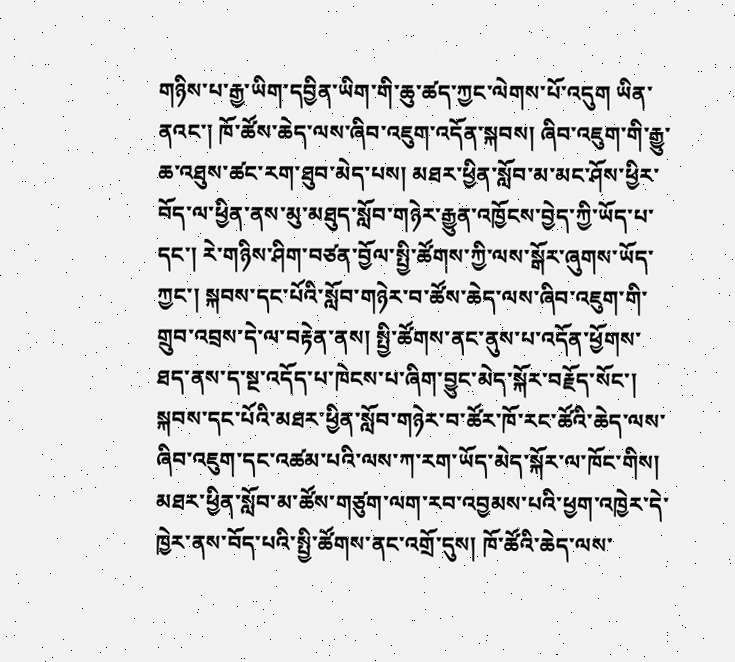གཉིས་པ་རྒྱ་ཡིག་དབྱིན་ཡིག་གི་ཆུ་ཚད་ཀྱང་ལེགས་པོ་འདུག ཡིན་ནའང་། ཁོ་ཚོས་ཆེད་ལས་ཞིབ་འཇུག་འདོན་སྐབས། ཞིབ་འཇུག་གི་རྒྱུ་ཆ་འཐུས་ཚང་རག་ཐུབ་མེད་པས། མཐར་ཕྱིན་སློབ་མ་མང་ཤོས་ཕྱིར་བོད་ལ་ཕྱིན་ནས་མུ་མཐུད་སློབ་གཉེར་རྒྱུན་འཁྱོངས་བྱེད་ཀྱི་ཡོད་པ་དང་། རེ་གཉིས་ཤིག་བཙན་བྱོལ་སྤྱི་ཚོགས་ཀྱི་ལས་སྒོར་ཞུགས་ཡོད་ཀྱང་། སྐབས་དང་པོའི་སློབ་གཉེར་བ་ཚོས་ཆེད་ལས་ཞིབ་འཇུག་གི་གྲུབ་འབྲས་དེ་ལ་བརྟེན་ནས། སྤྱི་ཚོགས་ནང་ནུས་པ་འདོན་ཕྱོགས་ཐད་ནས་ད་སྔ་འདོད་པ་ཁེངས་པ་ཞིག་བྱུང་མེད་སྐོར་བརྗོད་སོང་།
སྐབས་དང་པོའི་མཐར་ཕྱིན་སློབ་གཉེར་བ་ཚོར་ཁོ་རང་ཚོའི་ཆེད་ལས་ཞིབ་འཇུག་དང་འཚམ་པའི་ལས་ཀ་རག་ཡོད་མེད་སྐོར་ལ་ཁོང་གིས།  མཐར་ཕྱིན་སློབ་མ་ཚོས་གཙུག་ལག་རབ་འབྱམས་པའི་ཕྱག་འཁྱེར་དེ་ཁྱེར་ནས་བོད་པའི་སྤྱི་ཚོགས་ནང་འགྲོ་དུས། ཁོ་ཚོའི་ཆེད་ལས་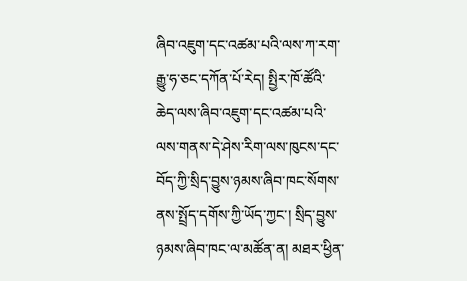ཞིབ་འཇུག་དང་འཚམ་པའི་ལས་ཀ་རག་རྒྱུ་ཧ་ཅང་དཀོན་པོ་རེད། སྤྱིར་ཁོ་ཚོའི་ཆེད་ལས་ཞིབ་འཇུག་དང་འཚམ་པའི་ལས་གནས་དེ་ཤེས་རིག་ལས་ཁུངས་དང་བོད་ཀྱི་སྲིད་བྱུས་ཉམས་ཞིབ་ཁང་སོགས་ནས་སྤྲོད་དགོས་ཀྱི་ཡོད་ཀྱང་། སྲིད་བྱུས་ཉམས་ཞིབ་ཁང་ལ་མཚོན་ན། མཐར་ཕྱིན་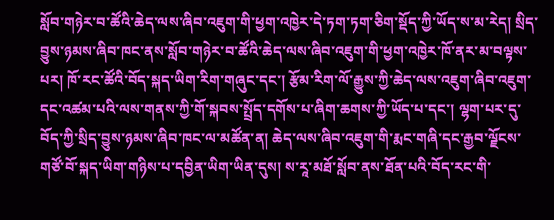སློབ་གཉེར་བ་ཚོའི་ཆེད་ལས་ཞིབ་འཇུག་གི་ཕྱག་འཁྱེར་དེ་ཏག་ཏག་ཅིག་སྡོད་ཀྱི་ཡོད་ས་མ་རེད། སྲིད་བྱུས་ཉམས་ཞིབ་ཁང་ནས་སློབ་གཉེར་བ་ཚོའི་ཆེད་ལས་ཞིབ་འཇུག་གི་ཕྱག་འཁྱེར་ཁོ་ནར་མ་བལྟས་པར། ཁོ་རང་ཚོའི་བོད་སྐད་ཡིག་རིག་གཞུང་དང་། རྩོམ་རིག་ལོ་རྒྱུས་ཀྱི་ཆེད་ལས་འཇུག་ཞིབ་འཇུག་དང་འཚམ་པའི་ལས་གནས་ཀྱི་གོ་སྐབས་སྤྲོད་དགོས་པ་ཞིག་ཆགས་ཀྱི་ཡོད་པ་དང་། ལྷག་པར་དུ་བོད་ཀྱི་སྲིད་བྱུས་ཉམས་ཞིབ་ཁང་ལ་མཚོན་ན། ཆེད་ལས་ཞིབ་འཇུག་གི་རྨང་གཞི་དང་རྒྱབ་ལྗོངས་གཙོ་བོ་སྐད་ཡིག་གཉིས་པ་དབྱིན་ཡིག་ཡིན་དུས། ས་རཱ་མཐོ་སློབ་ནས་ཐོན་པའི་བོད་རང་གི་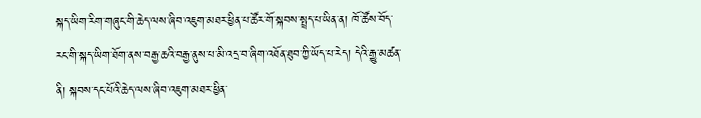སྐད་ཡིག་རིག་གཞུང་གི་ཆེད་ལས་ཞིབ་འཇུག་མཐར་ཕྱིན་པ་ཚོར་གོ་སྐབས་སྤྲད་པ་ཡིན་ན། ཁོ་ཚོས་བོད་རང་གི་སྐད་ཡིག་ཐོག་ནས་བརྒྱ་ཆའི་བརྒྱ་ནུས་པ་མི་འདྲ་བ་ཞིག་འཐོན་ཐུབ་ཀྱི་ཡོད་པ་རེད། དེའི་རྒྱུ་མཚན་ནི། སྐབས་དང་པོའི་ཆེད་ལས་ཞིབ་འཇུག་མཐར་ཕྱིན་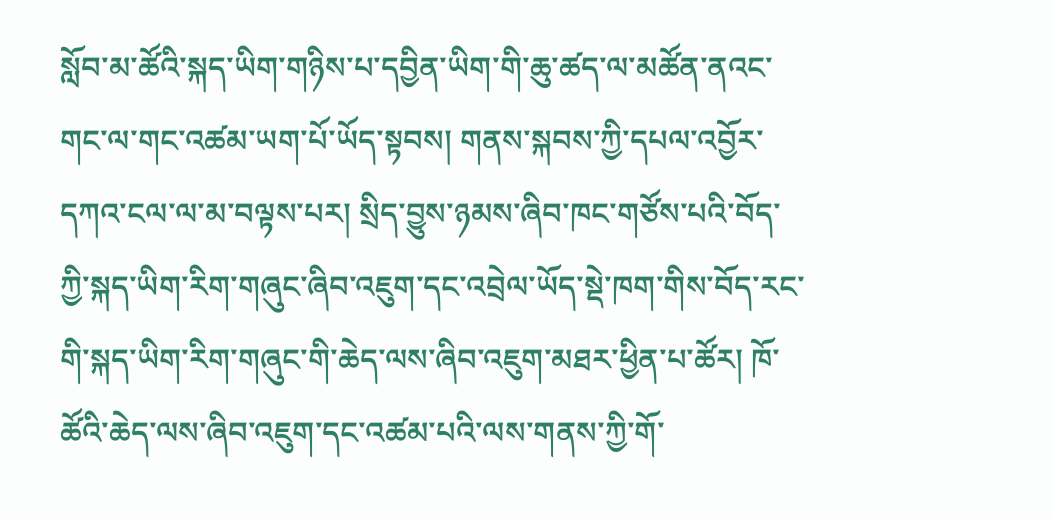སློབ་མ་ཚོའི་སྐད་ཡིག་གཉིས་པ་དབྱིན་ཡིག་གི་ཆུ་ཚད་ལ་མཚོན་ནའང་གང་ལ་གང་འཚམ་ཡག་པོ་ཡོད་སྟབས། གནས་སྐབས་ཀྱི་དཔལ་འབྱོར་དཀའ་ངལ་ལ་མ་བལྟས་པར། སྲིད་བྱུས་ཉམས་ཞིབ་ཁང་གཙོས་པའི་བོད་ཀྱི་སྐད་ཡིག་རིག་གཞུང་ཞིབ་འཇུག་དང་འབྲེལ་ཡོད་སྡེ་ཁག་གིས་བོད་རང་གི་སྐད་ཡིག་རིག་གཞུང་གི་ཆེད་ལས་ཞིབ་འཇུག་མཐར་ཕྱིན་པ་ཚོར། ཁོ་ཚོའི་ཆེད་ལས་ཞིབ་འཇུག་དང་འཚམ་པའི་ལས་གནས་ཀྱི་གོ་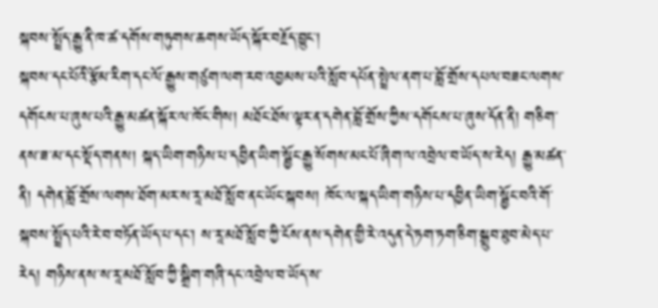སྐབས་སྤྲོད་རྒྱུ་ནི་ཁ་ཚ་དགོས་གཏུགས་ཆགས་ཡོད་སྐོར་བརྗོད་བྱུང་།
སྐབས་དང་པོའི་རྩོམ་རིག་དང་ལོ་རྒྱུས་གཙུག་ལག་རབ་འབྱམས་པའི་སློབ་དཔོན་སྤྲེལ་ནག་པ་བློ་གྲོས་དཔལ་བཟང་ལགས་དགོངས་པ་ཞུས་པའི་རྒྱུ་མཚན་སྐོར་ལ་ཁོང་གིས། མཐོང་ཐོས་ལྟར་ན་དགེན་བློ་གྲོས་ཀྱིས་དགོངས་པ་ཞུས་དོན་ནི། གཅིག་ནས་ཟ་མ་དང་སྡོད་གནས། སྐད་ཡིག་གཉིས་པ་དབྱིན་ཡིག་སྦྱོང་རྒྱུ་སོགས་མང་པོ་ཞིག་ལ་འབྲེལ་བ་ཡོད་ས་རེད། རྒྱུ་མཚན་ནི། དགེན་བློ་གྲོས་ལགས་ཐོག་མར་ས་རཱ་མཐོ་སློབ་ནང་ཡོང་སྐབས། ཁོང་ལ་སྐད་ཡིག་གཉིས་པ་དབྱིན་ཡིག་སྦྱོང་བའི་གོ་སྐབས་སྤྲོད་པའི་རེ་བ་བཏོན་ཡོད་པ་དང་། ས་རཱ་མཐོ་སློབ་ཀྱི་ངོས་ནས་དགེན་གྱི་རེ་འདུན་དེ་ཏག་ཏག་ཅིག་སྒྲུབ་ཐུབ་མེད་པ་རེད། གཉིས་ནས་ས་རཱ་མཐོ་སློབ་ཀྱི་སྒྲིག་གཞི་དང་འབྲེལ་བ་ཡོད་ས་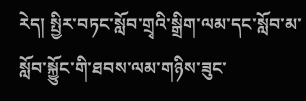རེད། སྤྱིར་བཏང་སློབ་གྲྭའི་སྒྲིག་ལམ་དང་སློབ་མ་སློབ་སྐྱོུང་གི་ཐབས་ལམ་གཉིས་ཟུང་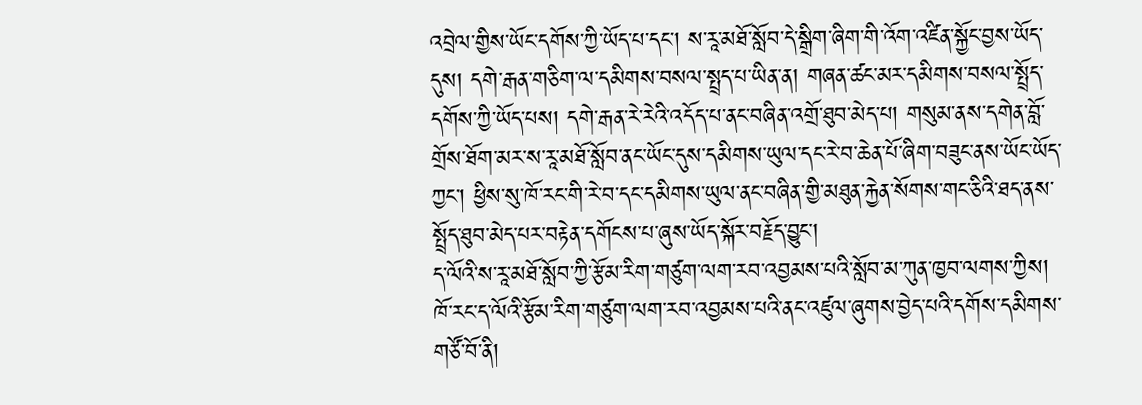འབྲེལ་གྱིས་ཡོང་དགོས་ཀྱི་ཡོད་པ་དང་། ས་རཱ་མཐོ་སློབ་དེ་སྒྲིག་ཞིག་གི་འོག་འཛིན་སྐྱོང་བྱས་ཡོད་དུས། དགེ་རྒན་གཅིག་ལ་དམིགས་བསལ་སྤྲད་པ་ཡིན་ན། གཞན་ཚང་མར་དམིགས་བསལ་སྤྲོད་དགོས་ཀྱི་ཡོད་པས། དགེ་རྒན་རེ་རེའི་འདོད་པ་ནང་བཞིན་འགྲོ་ཐུབ་མེད་པ། གསུམ་ནས་དགེན་བློ་གྲོས་ཐོག་མར་ས་རཱ་མཐོ་སློབ་ནང་ཡོང་དུས་དམིགས་ཡུལ་དང་རེ་བ་ཆེན་པོ་ཞིག་བཟུང་ནས་ཡོང་ཡོད་ཀྱང་། ཕྱིས་སུ་ཁོ་རང་གི་རེ་བ་དང་དམིགས་ཡུལ་ནང་བཞིན་གྱི་མཐུན་རྐྱེན་སོགས་གང་ཅིའི་ཐད་ནས་སྤྲོད་ཐུབ་མེད་པར་བརྟེན་དགོངས་པ་ཞུས་ཡོད་སྐོར་བརྗོད་བྱུང་།
ད་ལོའི་ས་རཱ་མཐོ་སློབ་ཀྱི་རྩོམ་རིག་གཙུག་ལག་རབ་འབྱམས་པའི་སློབ་མ་ཀུན་ཁྱབ་ལགས་ཀྱིས། ཁོ་རང་ད་ལོའི་རྩོམ་རིག་གཙུག་ལག་རབ་འབྱམས་པའི་ནང་འཛུལ་ཞུགས་བྱེད་པའི་དགོས་དམིགས་གཙོ་བོ་ནི།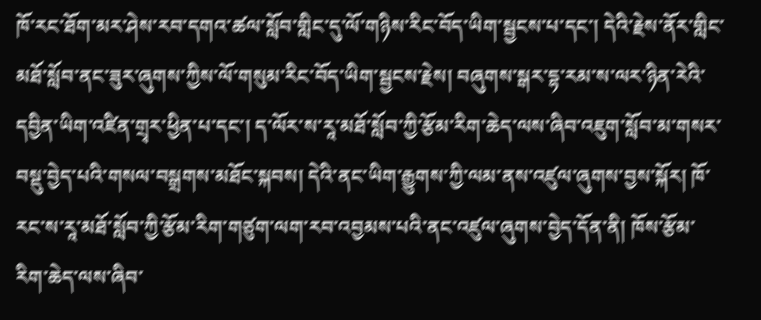ཁོ་རང་ཐོག་མར་ཤེས་རབ་དགའ་ཚལ་སློབ་གླིང་དུ་ལོ་གཉིས་རིང་བོད་ཡིག་སྦྱངས་པ་དང་། དེའི་རྗེས་ནོར་གླིང་མཐོ་སློབ་ནང་ཟུར་ཞུགས་ཀྱིས་ལོ་གསུམ་རིང་བོད་ཡིག་སྦྱངས་རྗེས། བཞུགས་སྒར་དྷ་རམ་ས་ལར་ཉིན་རེའི་དབྱིན་ཡིག་འཛིན་གྲྭར་ཕྱིན་པ་དང་། ད་ལོར་ས་རཱ་མཐོ་སློབ་ཀྱི་རྩོམ་རིག་ཆེད་ལས་ཞིབ་འཇུག་སློབ་མ་གསར་བསྡུ་བྱེད་པའི་གསལ་བསྒྲགས་མཐོང་སྐབས། དེའི་ནང་ཡིག་རྒྱུགས་ཀྱི་ལམ་ནས་འཛུལ་ཞུགས་བྱས་སྐོར། ཁོ་རང་ས་རཱ་མཐོ་སློབ་ཀྱི་རྩོམ་རིག་གཙུག་ལག་རབ་འབྱམས་པའི་ནང་འཛུལ་ཞུགས་བྱེད་དོན་ནི། ཁོས་རྩོམ་རིག་ཆེད་ལས་ཞིབ་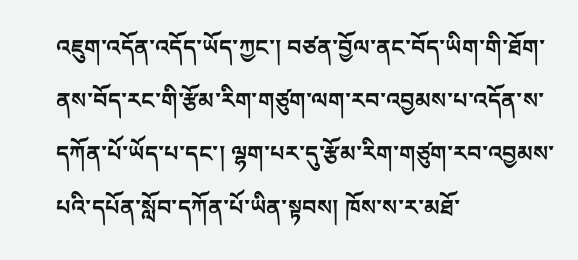འཇུག་འདོན་འདོད་ཡོད་ཀྱང་། བཙན་བྱོལ་ནང་བོད་ཡིག་གི་ཐོག་ནས་བོད་རང་གི་རྩོམ་རིག་གཙུག་ལག་རབ་འབྱམས་པ་འདོན་ས་དཀོན་པོ་ཡོད་པ་དང་། ལྷག་པར་དུ་རྩོམ་རིག་གཙུག་རབ་འབྱམས་པའི་དཔོན་སློབ་དཀོན་པོ་ཡིན་སྟབས། ཁོས་ས་ར་མཐོ་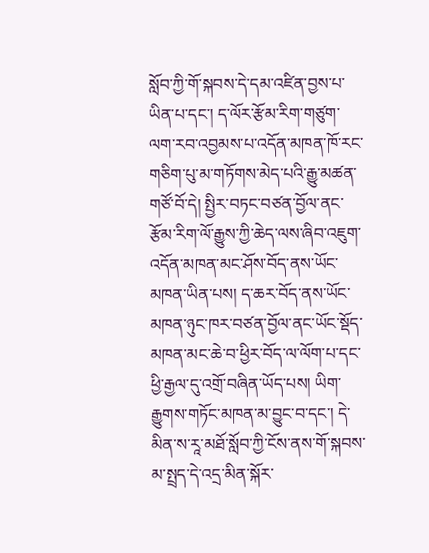སློབ་ཀྱི་གོ་སྐབས་དེ་དམ་འཛིན་བྱས་པ་ཡིན་པ་དང་། ད་ལོར་རྩོམ་རིག་གཙུག་ལག་རབ་འབྱམས་པ་འདོན་མཁན་ཁོ་རང་གཅིག་པུ་མ་གཏོགས་མེད་པའི་རྒྱུ་མཚན་གཙོ་བོ་དེ། སྤྱིར་བཏང་བཙན་བྱོལ་ནང་རྩོམ་རིག་ལོ་རྒྱུས་ཀྱི་ཆེད་ལས་ཞིབ་འཇུག་འདོན་མཁན་མང་ཤོས་བོད་ནས་ཡོང་མཁན་ཡིན་པས། ད་ཆར་བོད་ནས་ཡོང་མཁན་ཉུང་ཁར་བཙན་བྱོལ་ནང་ཡོང་སྡོད་མཁན་མང་ཆེ་བ་ཕྱིར་བོད་ལ་ལོག་པ་དང་ཕྱི་རྒྱལ་དུ་འགྲོ་བཞིན་ཡོད་པས། ཡིག་རྒྱུགས་གཏོང་མཁན་མ་བྱུང་བ་དང་། དེ་མིན་ས་རཱ་མཐོ་སློབ་ཀྱི་ངོས་ནས་གོ་སྐབས་མ་སྤྲད་དེ་འདྲ་མིན་སྐོར་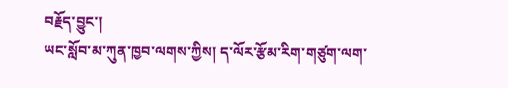བརྗོད་བྱུང་།
ཡང་སློབ་མ་ཀུན་ཁྱབ་ལགས་ཀྱིས། ད་ལོར་རྩོམ་རིག་གཙུག་ལག་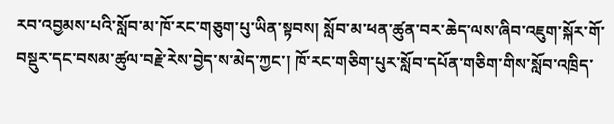རབ་འབྱམས་པའི་སློབ་མ་ཁོ་རང་གཅུག་པུ་ཡིན་སྟབས། སློབ་མ་ཕན་ཚུན་བར་ཆེད་ལས་ཞིབ་འཇུག་སྐོར་གོ་བསྡུར་དང་བསམ་ཚུལ་བརྗེ་རེས་བྱེད་ས་མེད་ཀྱང་། ཁོ་རང་གཅིག་པུར་སློབ་དཔོན་གཅིག་གིས་སློབ་འཁྲིད་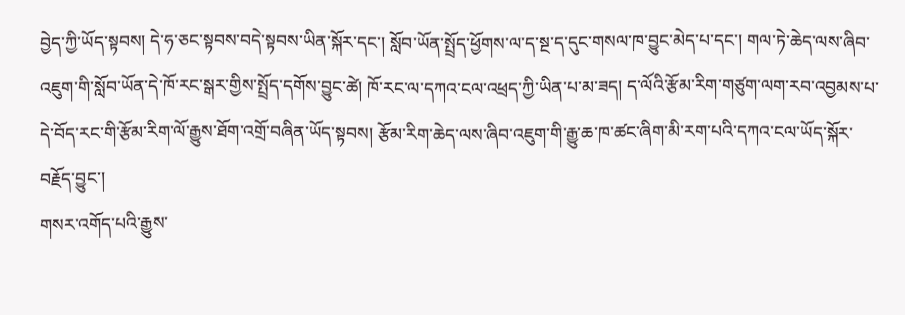བྱེད་ཀྱི་ཡོད་སྟབས། དེ་ཧ་ཅང་སྟབས་བདེ་སྟབས་ཡིན་སྐོར་དང་། སློབ་ཡོན་སྤྲོད་ཕྱོགས་ལ་ད་སྔ་ད་དུང་གསལ་ཁ་བྱུང་མེད་པ་དང་། གལ་ཏེ་ཆེད་ལས་ཞིབ་འཇུག་གི་སློབ་ཡོན་དེ་ཁོ་རང་སྒར་གྱིས་སྤྲོད་དགོས་བྱུང་ཚེ། ཁོ་རང་ལ་དཀའ་ངལ་འཕྲད་ཀྱི་ཡིན་པ་མ་ཟད། ད་ལོའི་རྩོམ་རིག་གཙུག་ལག་རབ་འབྱམས་པ་དེ་བོད་རང་གི་རྩོམ་རིག་ལོ་རྒྱུས་ཐོག་འགྲོ་བཞིན་ཡོད་སྟབས། རྩོམ་རིག་ཆེད་ལས་ཞིབ་འཇུག་གི་རྒྱུ་ཆ་ཁ་ཚང་ཞིག་མི་རག་པའི་དཀའ་ངལ་ཡོད་སྐོར་བརྗོད་བྱུང་།
གསར་འགོད་པའི་རྒྱུས་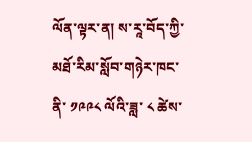ལོན་ལྟར་ན། ས་རཱ་བོད་ཀྱི་མཐོ་རིམ་སློབ་གཉེར་ཁང་ནི་ ༡༩༩༨ ལོའི་ཟླ་ ༨ ཚེས་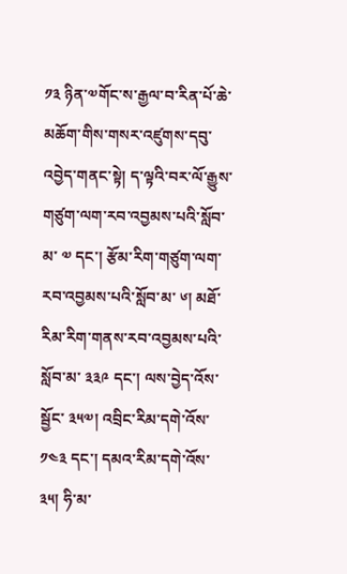༡༣ ཉིན་༧གོང་ས་རྒྱལ་བ་རིན་པོ་ཆེ་མཆོག་གིས་གསར་འཛུགས་དབུ་འབྱེད་གནང་སྟེ། ད་ལྟའི་བར་ལོ་རྒྱུས་གཙུག་ལག་རབ་འབྱམས་པའི་སློབ་མ་ ༧ དང་། རྩོམ་རིག་གཙུག་ལག་རབ་འབྱམས་པའི་སློབ་མ་ ༦། མཐོ་རིམ་རིག་གནས་རབ་འབྱམས་པའི་སློབ་མ་ ༣༣༩ དང་། ལས་བྱེད་འོས་སྦྱོང་ ༣༥༧། འབྲིང་རིམ་དགེ་འོས་ ༡༤༣ དང་། དམའ་རིམ་དགེ་འོས་ ༣༥། ཧི་མ་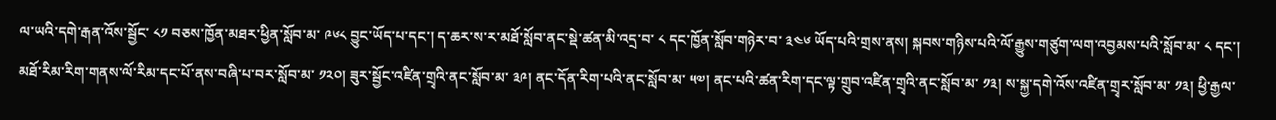ལ་ཡའི་དགེ་རྒན་འོས་སྦྱོང་ ༨༡ བཅས་ཁྱོན་མཐར་ཕྱིན་སློབ་མ་ ༩༦༨ བྱུང་ཡོད་པ་དང་། ད་ཆར་ས་ར་མཐོ་སློབ་ནང་སྡེ་ཚན་མི་འདྲ་བ་ ༨ དང་ཁྱོན་སློབ་གཉེར་བ་ ༣༤༦ ཡོད་པའི་གྲས་ནས། སྐབས་གཉིས་པའི་ལོ་རྒྱུས་གཙུག་ལག་འབྱམས་པའི་སློབ་མ་ ༨ དང་། མཐོ་རིམ་རིག་གནས་ལོ་རིམ་དང་པོ་ནས་བཞི་པ་བར་སློབ་མ་ ༡༢༠། ཟུར་སྦྱོང་འཛིན་གྲྭའི་ནང་སློབ་མ་ ༣༩། ནང་དོན་རིག་པའི་ནང་སློབ་མ་ ༥༧། ནང་པའི་ཚན་རིག་དང་ལྟ་གྲུབ་འཛིན་གྲྭའི་ནང་སློབ་མ་ ༡༣། ས་སྐྱ་དགེ་འོས་འཛིན་གྲྭར་སློབ་མ་ ༡༣། ཕྱི་རྒྱལ་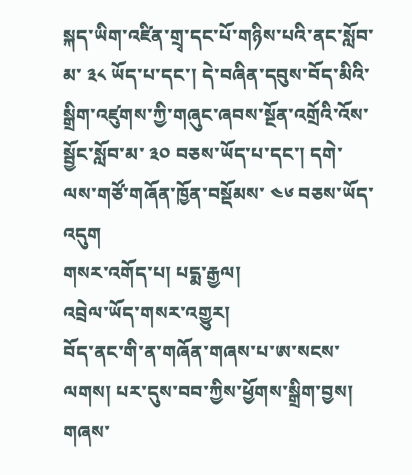སྐད་ཡིག་འཛིན་གྲྭ་དང་པོ་གཉིས་པའི་ནང་སློབ་མ་ ༣༨ ཡོད་པ་དང་། དེ་བཞིན་དབུས་བོད་མིའི་སྒྲིག་འཛུགས་ཀྱི་གཞུང་ཞབས་སྔོན་འགྲོའི་འོས་སྦྱོང་སློབ་མ་ ༣༠ བཅས་ཡོད་པ་དང་། དགེ་ལས་གཙོ་གཞོན་ཁྱོན་བསྡོམས་ ༤༦ བཅས་ཡོད་འདུག
གསར་འགོད་པ། པདྨ་རྒྱལ།
འབྲེལ་ཡོད་གསར་འགྱུར།
བོད་ནང་གི་ན་གཞོན་གཞས་པ་ཨ་སངས་ལགས། པར་དུས་བབ་ཀྱིས་ཕྱོགས་སྒྲིག་བྱས།
གཞས་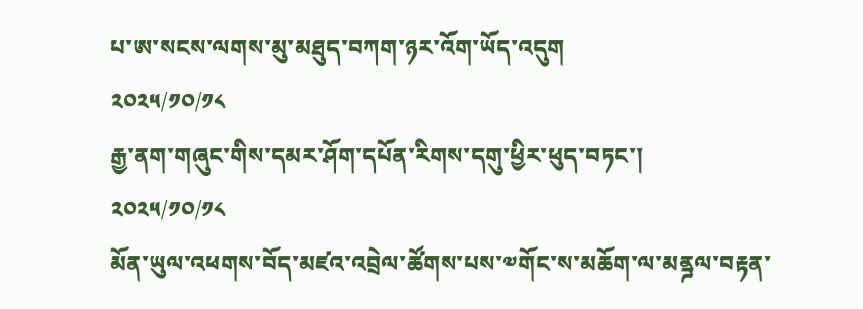པ་ཨ་སངས་ལགས་མུ་མཐུད་བཀག་ཉར་འོག་ཡོད་འདུག
༢༠༢༥/༡༠/༡༨
རྒྱ་ནག་གཞུང་གིས་དམར་ཤོག་དཔོན་རིགས་དགུ་ཕྱིར་ཕུད་བཏང་།
༢༠༢༥/༡༠/༡༨
མོན་ཡུལ་འཕགས་བོད་མཛའ་འབྲེལ་ཚོགས་པས་༧གོང་ས་མཆོག་ལ་མནྜལ་བརྟན་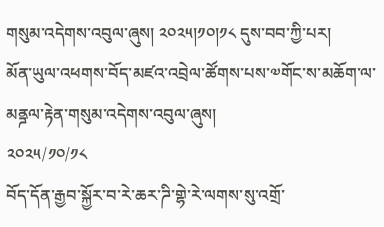གསུམ་འདེགས་འབུལ་ཞུས། ༢༠༢༥།༡༠།༡༨ དུས་བབ་ཀྱི་པར།
མོན་ཡུལ་འཕགས་བོད་མཛའ་འབྲེལ་ཚོགས་པས་༧གོང་ས་མཆོག་ལ་མནྜལ་རྟེན་གསུམ་འདེགས་འབུལ་ཞུས།
༢༠༢༥/༡༠/༡༨
བོད་དོན་རྒྱབ་སྐྱོར་བ་རེ་ཆར་ཌི་གྷེ་རེ་ལགས་སུ་འགྲོ་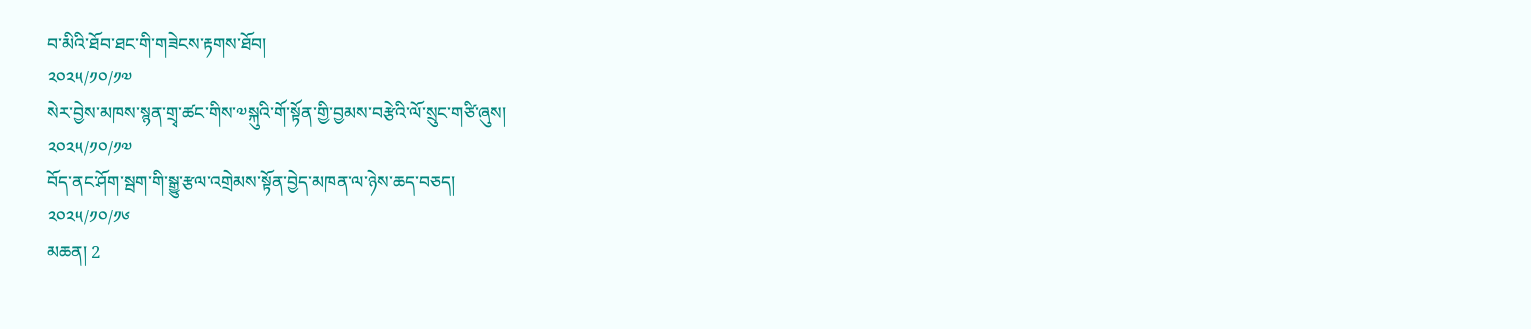བ་མིའི་ཐོབ་ཐང་གི་གཟེངས་རྟགས་ཐོབ།
༢༠༢༥/༡༠/༡༧
སེར་བྱེས་མཁས་སྙན་གྲྭ་ཚང་གིས་༧སྐུའི་གོ་སྟོན་གྱི་བྱམས་བརྩེའི་ལོ་སྲུང་གཙི་ཞུས།
༢༠༢༥/༡༠/༡༧
བོད་ནང་ཤོག་སྦག་གི་སྒྱུ་རྩལ་འགྲེམས་སྟོན་བྱེད་མཁན་ལ་ཉེས་ཆད་བཅད།
༢༠༢༥/༡༠/༡༦
མཆན། 2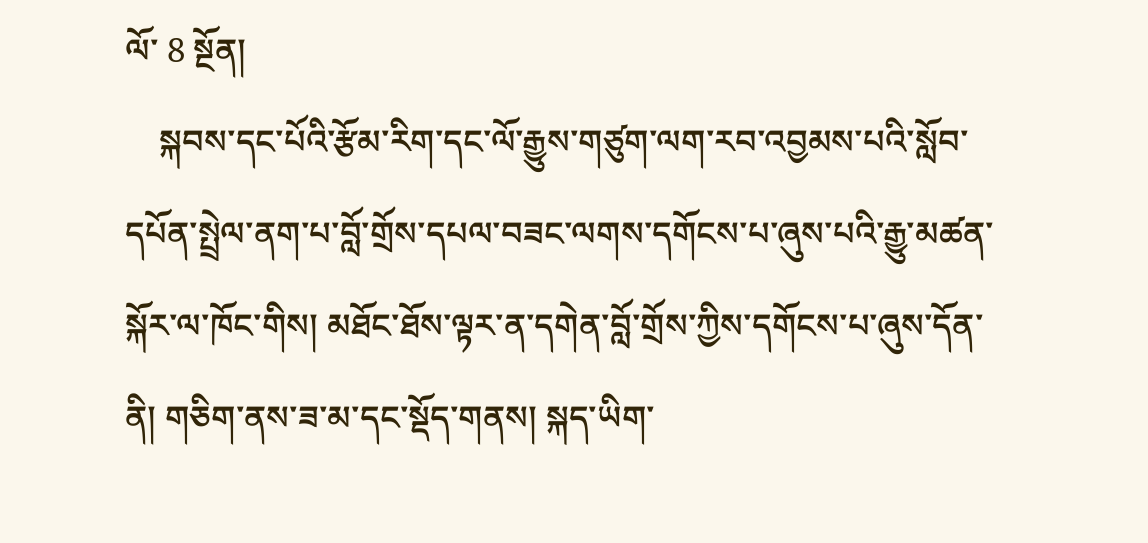ལོ་ 8 སྔོན།
    སྐབས་དང་པོའི་རྩོམ་རིག་དང་ལོ་རྒྱུས་གཙུག་ལག་རབ་འབྱམས་པའི་སློབ་དཔོན་སྤྲེལ་ནག་པ་བློ་གྲོས་དཔལ་བཟང་ལགས་དགོངས་པ་ཞུས་པའི་རྒྱུ་མཚན་སྐོར་ལ་ཁོང་གིས། མཐོང་ཐོས་ལྟར་ན་དགེན་བློ་གྲོས་ཀྱིས་དགོངས་པ་ཞུས་དོན་ནི། གཅིག་ནས་ཟ་མ་དང་སྡོད་གནས། སྐད་ཡིག་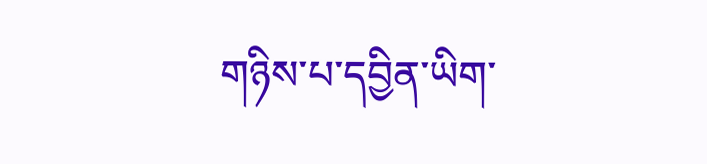གཉིས་པ་དབྱིན་ཡིག་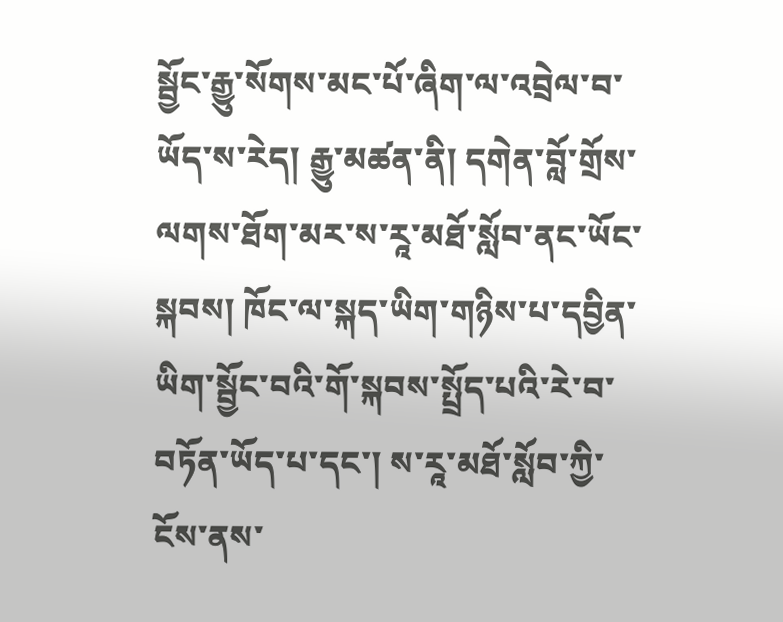སྦྱོང་རྒྱུ་སོགས་མང་པོ་ཞིག་ལ་འབྲེལ་བ་ཡོད་ས་རེད། རྒྱུ་མཚན་ནི། དགེན་བློ་གྲོས་ལགས་ཐོག་མར་ས་རཱ་མཐོ་སློབ་ནང་ཡོང་སྐབས། ཁོང་ལ་སྐད་ཡིག་གཉིས་པ་དབྱིན་ཡིག་སྦྱོང་བའི་གོ་སྐབས་སྤྲོད་པའི་རེ་བ་བཏོན་ཡོད་པ་དང་། ས་རཱ་མཐོ་སློབ་ཀྱི་ངོས་ནས་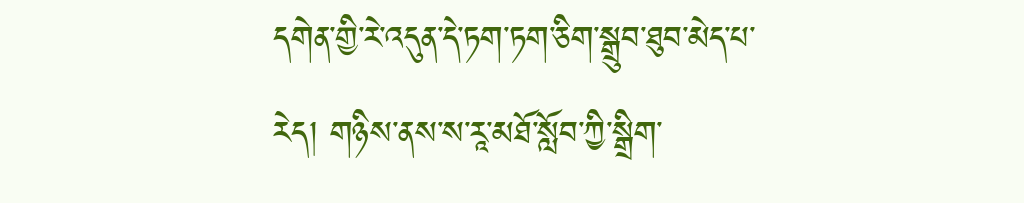དགེན་གྱི་རེ་འདུན་དེ་ཏག་ཏག་ཅིག་སྒྲུབ་ཐུབ་མེད་པ་རེད། གཉིས་ནས་ས་རཱ་མཐོ་སློབ་ཀྱི་སྒྲིག་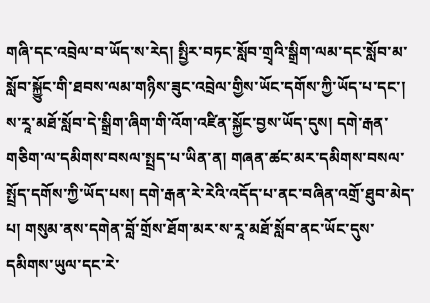གཞི་དང་འབྲེལ་བ་ཡོད་ས་རེད། སྤྱིར་བཏང་སློབ་གྲྭའི་སྒྲིག་ལམ་དང་སློབ་མ་སློབ་སྐྱོུང་གི་ཐབས་ལམ་གཉིས་ཟུང་འབྲེལ་གྱིས་ཡོང་དགོས་ཀྱི་ཡོད་པ་དང་། ས་རཱ་མཐོ་སློབ་དེ་སྒྲིག་ཞིག་གི་འོག་འཛིན་སྐྱོང་བྱས་ཡོད་དུས། དགེ་རྒན་གཅིག་ལ་དམིགས་བསལ་སྤྲད་པ་ཡིན་ན། གཞན་ཚང་མར་དམིགས་བསལ་སྤྲོད་དགོས་ཀྱི་ཡོད་པས། དགེ་རྒན་རེ་རེའི་འདོད་པ་ནང་བཞིན་འགྲོ་ཐུབ་མེད་པ། གསུམ་ནས་དགེན་བློ་གྲོས་ཐོག་མར་ས་རཱ་མཐོ་སློབ་ནང་ཡོང་དུས་དམིགས་ཡུལ་དང་རེ་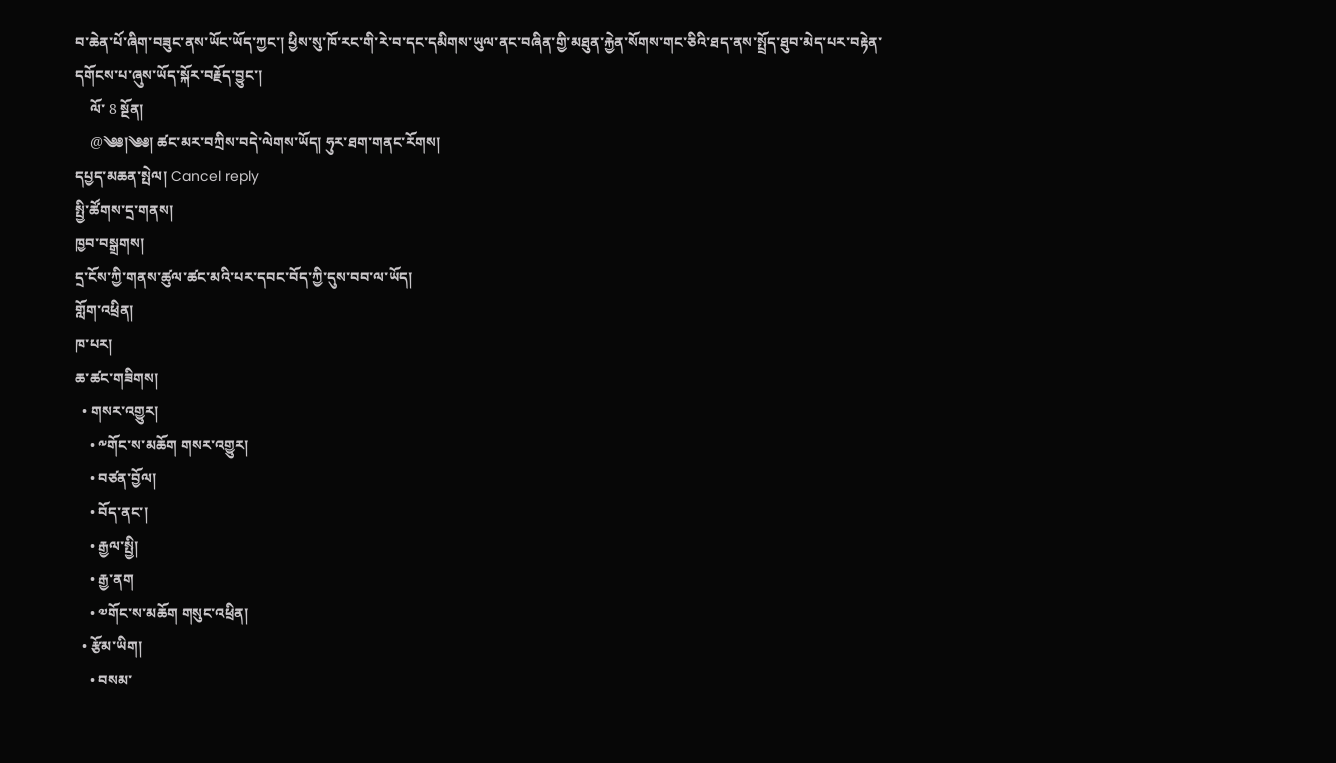བ་ཆེན་པོ་ཞིག་བཟུང་ནས་ཡོང་ཡོད་ཀྱང་། ཕྱིས་སུ་ཁོ་རང་གི་རེ་བ་དང་དམིགས་ཡུལ་ནང་བཞིན་གྱི་མཐུན་རྐྱེན་སོགས་གང་ཅིའི་ཐད་ནས་སྤྲོད་ཐུབ་མེད་པར་བརྟེན་དགོངས་པ་ཞུས་ཡོད་སྐོར་བརྗོད་བྱུང་།
    ལོ་ 8 སྔོན།
    @༄༅།༄༅། ཚང་མར་བཀྲིས་བདེ་ལེགས་ཡོད། ཧུར་ཐག་གནང་རོགས།
དཔྱད་མཆན་སྤེལ། Cancel reply
སྤྱི་ཚོགས་དྲ་གནས།
ཁྱབ་བསྒྲགས།
དྲ་ངོས་ཀྱི་གནས་ཚུལ་ཚང་མའི་པར་དབང་བོད་ཀྱི་དུས་བབ་ལ་ཡོད།
གློག་འཕྲིན།
ཁ་པར།
ཆ་ཚང་གཟིགས།
  • གསར་འགྱུར།
    • ༸གོང་ས་མཆོག གསར་འགྱུར།
    • བཙན་བྱོལ།
    • བོད་ནང་།
    • རྒྱལ་སྤྱི།
    • རྒྱ་ནག
    • ༧གོང་ས་མཆོག གསུང་འཕྲིན།
  • རྩོམ་ཡིག།
    • བསམ་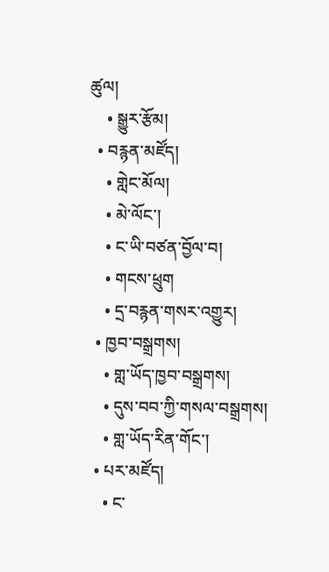ཚུལ།
    • སྒྱུར་རྩོམ།
  • བརྙན་མཛོད།
    • གླེང་མོལ།
    • མེ་ལོང་།
    • ང་ཡི་བཙན་བྱོལ་བ།
    • གངས་ཕྲུག
    • དྲ་བརྙན་གསར་འགྱུར།
  • ཁྱབ་བསྒྲགས།
    • གླ་ཡོད་ཁྱབ་བསྒྲགས།
    • དུས་བབ་ཀྱི་གསལ་བསྒྲགས།
    • གླ་ཡོད་རིན་གོང་།
  • པར་མཛོད།
    • ང་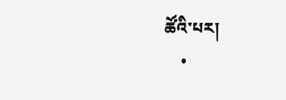ཚོའི་པར།
    •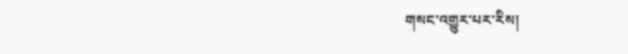གསང་འགྱུར་པར་རིས།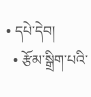• དཔེ་དེབ།
  • རྩོམ་སྒྲིག་པའི་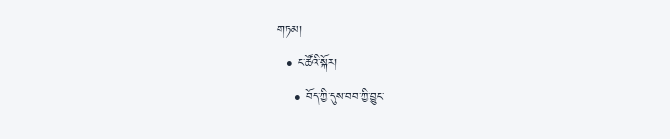གཏམ།
  • ང་ཚོའི་སྐོར།
    • བོད་ཀྱི་དུས་བབ་ཀྱི་བྱུང་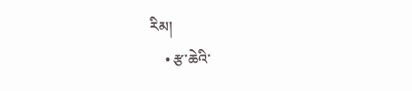རིམ།
    • རྩ་ཆེའི་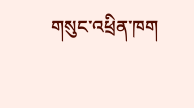གསུང་འཕྲིན་ཁག